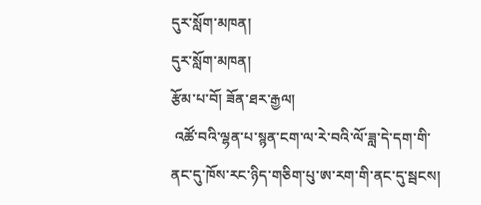དུར་སློག་མཁན།
དུར་སློག་མཁན།
རྩོམ་པ་བོ། ཟོན་ཐར་རྒྱལ།
 འཚོ་བའི་ལྷན་པ་སྙན་ངག་ལ་རེ་བའི་ལོ་ཟླ་དེ་དག་གི་ནང་དུ་ཁོས་རང་ཉིད་གཅིག་པུ་ཨ་རག་གི་ནང་དུ་སྦངས།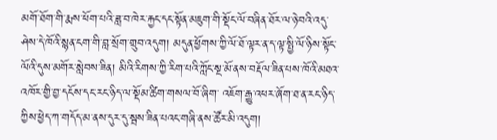མགོ་ཐོག་གི་རྨས་ཕོག་པའི་ཟླ་བ་ཁེར་རྐྱང་དང་སྟོན་མཇུག་གི་སྡོང་ལོ་བཞིན་ཐོར་ལ་ཉེ་བའི་འདུ་ཤེས་དེ་ཁོའི་སྙན་ངག་གི་བླ་སྲོག་གྲུབ་འདུག། མདུན་ཕྱོགས་ཀྱི་ལོ་ཐོ་ལྟར་ན་ད་ལྟ་སྤྱི་ལོ་ཉིས་སྟོང་ལོའི་དུས་མགོར་སླེབས་ཟིན། མིའི་རིགས་ཀྱི་རིག་པའི་ཀློང་སྔ་མོ་ནས་བརྡོལ་ཟིན་པས་ཁོའི་མཐའ་འཁོར་གྱི་བྱ་དངོས་དང་རང་ཉིད་ལ་སྡོམ་ཚིག་གསལ་བོ་ཞིག་ འཇོག་རྒྱུ་འཕར་ཞོག་ཐ་ན་རང་ཉིད་ཀྱིས་ཕྱེད་ཀ་གདོད་མ་ནས་དུར་དུ་སྦས་ཟིན་པའང་གཞི་ནས་ཚོར་མི་འདུག།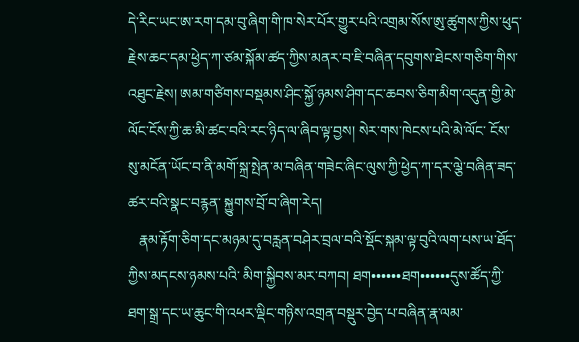དེ་རིང་ཡང་ཨ་རག་དམ་བུ་ཞིག་གི་ཁ་སེར་པོར་གྱུར་པའི་འགྲམ་སོས་ཨུ་ཚུགས་ཀྱིས་ཕུད་རྗེས་ཆང་དམ་ཕྱེད་ཀ་ཙམ་སྐོམ་ཚད་ཀྱིས་མནར་བ་ཇི་བཞིན་དབུགས་ཐེངས་གཅིག་གིས་འཐུང་རྗེས། ཨམ་གཙིགས་བསྡམས་ཤིང་སྐྱོ་ཉམས་ཤིག་དང་ཆབས་ཅིག་མིག་འདུན་གྱི་མེ་ལོང་ངོས་ཀྱི་ཆ་མི་ཚང་བའི་རང་ཉིད་ལ་ཞིབ་ལྟ་བྱས། སེར་གས་ཁེངས་པའི་མེ་ལོང་ ངོས་སུ་མངོན་ཡོང་བ་ནི་མགོ་སྐྲ་སྤེན་མ་བཞིན་གཟེང་ཞིང་ལུས་ཀྱི་ཕྱེད་ཀ་དར་ལྕེ་བཞིན་ཟད་ཚར་བའི་སྣང་བརྙན་ སྐྱུགས་བྲོ་བ་ཞིག་རེད།
   རྣམ་རྟོག་ཅིག་དང་མཉམ་དུ་བརླན་བཤེར་བྲལ་བའི་སྡོང་སྐམ་ལྟ་བུའི་ལག་པས་ཡ་ཐོད་ཀྱིས་མདངས་ཉམས་པའི་ མིག་སྐྱིབས་མར་བཀབ། ཐག••••••ཐག••••••དུས་ཚོད་ཀྱི་ཐག་སྒྲ་དང་ཡ་ཆུང་གི་འཕར་ལྡིང་གཉིས་འགྲན་བསྡུར་བྱེད་པ་བཞིན་རྣ་ལམ་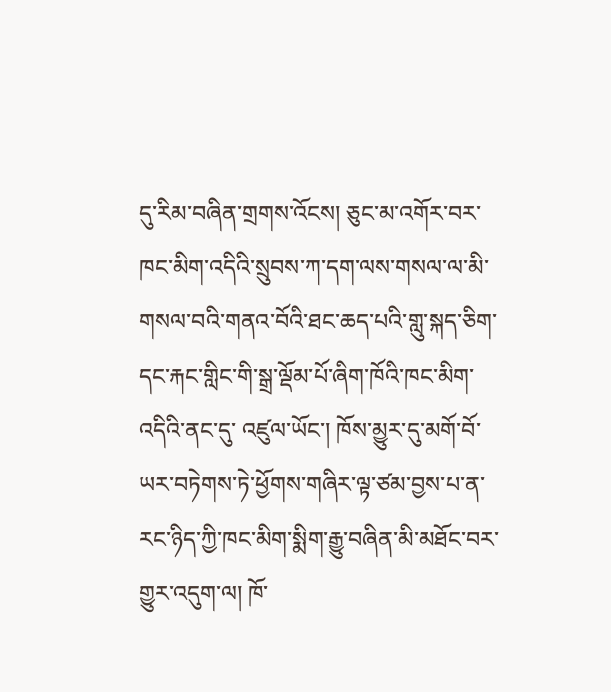དུ་རིམ་བཞིན་གྲགས་འོངས། ཅུང་མ་འགོར་བར་ཁང་མིག་འདིའི་སྲུབས་ཀ་དག་ལས་གསལ་ལ་མི་གསལ་བའི་གནའ་བོའི་ཐང་ཆད་པའི་གླུ་སྐད་ཅིག་དང་རྐང་གླིང་གི་སྒྲ་ལྡོམ་པོ་ཞིག་ཁོའི་ཁང་མིག་འདིའི་ནང་དུ་ འཛུལ་ཡོང་། ཁོས་མྱུར་དུ་མགོ་བོ་ཡར་བཏེགས་ཏེ་ཕྱོགས་གཞིར་ལྟ་ཙམ་བྱས་པ་ན་རང་ཉིད་ཀྱི་ཁང་མིག་སྨིག་རྒྱུ་བཞིན་མི་མཐོང་བར་གྱུར་འདུག་ལ། ཁོ་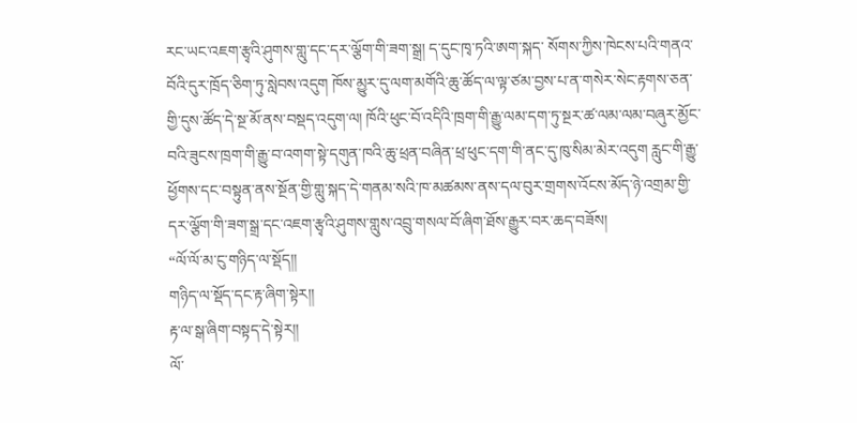རང་ཡང་འཇག་རྩྭའི་ཤུགས་གླུ་དང་དར་ལྕོག་གི་ཟག་སྒྲ། ད་དུང་ཁྭ་ཏའི་ཨག་སྐད་ སོགས་ཀྱིས་ཁེངས་པའི་གནའ་བོའི་དུར་ཁྲོད་ཅིག་ཏུ་སླེབས་འདུག ཁོས་མྱུར་དུ་ལག་མགོའི་ཆུ་ཚོད་ལ་ལྟ་ཙམ་བྱས་པ་ན་གསེར་སེང་རྟགས་ཅན་གྱི་དུས་ཚོད་དེ་སྔ་མོ་ནས་བསྡད་འདུག་ལ། ཁོའི་ཕུང་བོ་འདིའི་ཁྲག་གི་རྒྱུ་ལམ་དག་ཏུ་སྔར་ཚ་ལམ་ལམ་བཞུར་མྱོང་བའི་ཟུངས་ཁྲག་གི་རྒྱུ་བ་འགག་སྟེ་དགུན་ཁའི་ཆུ་ཕྲན་བཞིན་ཕྲ་ཕུང་དག་གི་ནང་དུ་ཁུ་སིམ་མེར་འདུག རླུང་གི་རྒྱུ་ཕྱོགས་དང་བསྟུན་ནས་སྔོན་གྱི་གླུ་སྐད་དེ་གནམ་སའི་ཁ་མཚམས་ནས་དལ་བུར་གྲགས་འོངས་མོད་ཉེ་འགྲམ་གྱི་དར་ལྕོག་གི་ཟག་སྒྲ་དང་འཇག་རྩྭའི་ཤུགས་གླུས་འབྲུ་གསལ་བོ་ཞིག་ཐོས་རྒྱུར་བར་ཆད་བཟོས།
“ལོ་ལོ་མ་ངུ་གཉིད་ལ་སྡོད།།
གཉིད་ལ་སྡོད་དང་རྟ་ཞིག་སྟེར།།
རྟ་ལ་སྒ་ཞིག་བསྟད་དེ་སྟེར།།
ལོ་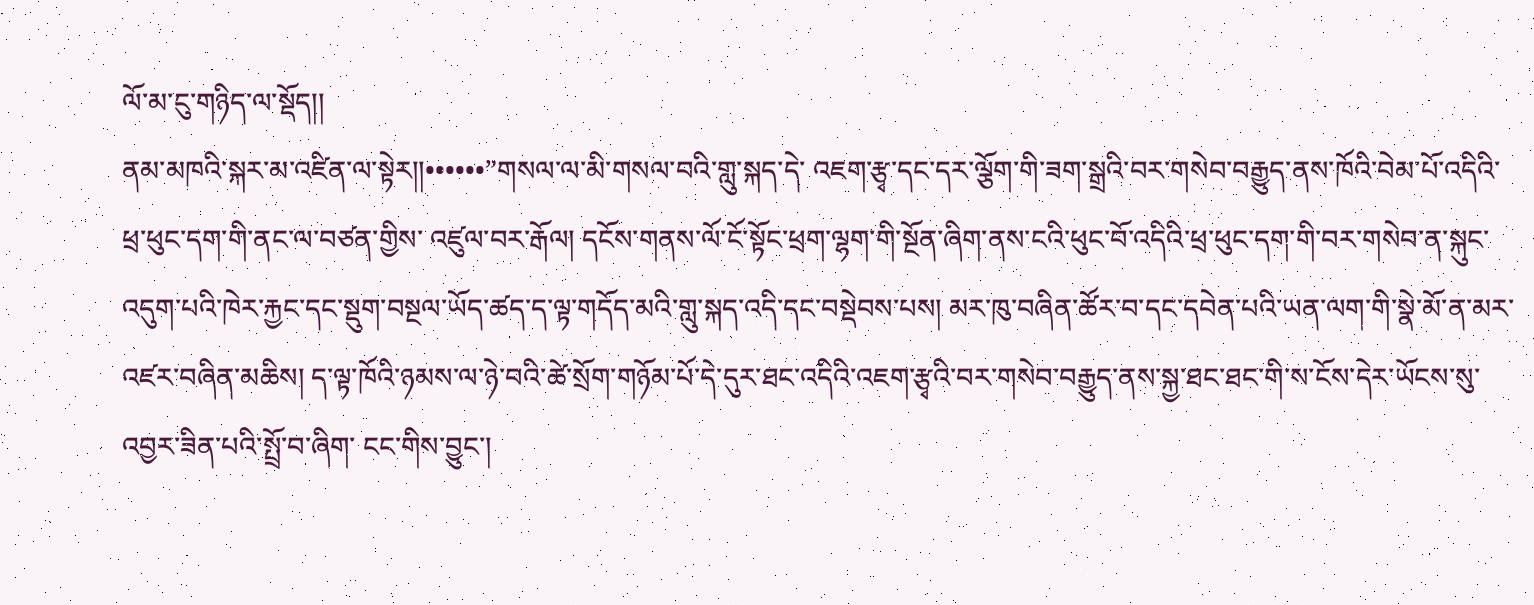ལོ་མ་ངུ་གཉིད་ལ་སྡོད།།
ནམ་མཁའི་སྐར་མ་འཛིན་ལ་སྟེར།།••••••”གསལ་ལ་མི་གསལ་བའི་གླུ་སྐད་དེ་ འཇག་རྩྭ་དང་དར་ལྕོག་གི་ཟག་སྒྲའི་བར་གསེབ་བརྒྱུད་ནས་ཁོའི་བེམ་པོ་འདིའི་ཕྲ་ཕུང་དག་གི་ནང་ལ་བཙན་གྱིས་ འཛུལ་བར་རྒོལ། དངོས་གནས་ལོ་ངོ་སྟོང་ཕྲག་ལྷག་གི་སྔོན་ཞིག་ནས་ངའི་ཕུང་བོ་འདིའི་ཕྲ་ཕུང་དག་གི་བར་གསེབ་ན་སྐུང་འདུག་པའི་ཁེར་རྐྱང་དང་སྡུག་བསྔལ་ཡོད་ཚད་ད་ལྟ་གདོད་མའི་གླུ་སྐད་འདི་དང་བསྡེབས་པས། མར་ཁུ་བཞིན་ཚོར་བ་དང་དབེན་པའི་ཡན་ལག་གི་སྣེ་མོ་ན་མར་འཛར་བཞིན་མཆིས། ད་ལྟ་ཁོའི་ཉམས་ལ་ཉེ་བའི་ཚེ་སྲོག་གཉོམ་པོ་དེ་དུར་ཐང་འདིའི་འཇག་རྩྭའི་བར་གསེབ་བརྒྱུད་ནས་སྐྱ་ཐང་ཐང་གི་ས་ངོས་དེར་ཡོངས་སུ་འབྱར་ཟིན་པའི་སྤྲོ་བ་ཞིག་ ངང་གིས་བྱུང་།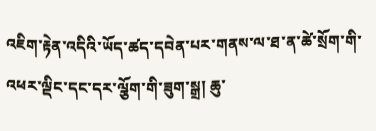འཇིག་རྟེན་འདིའི་ཡོད་ཚད་དབེན་པར་གནས་ལ་ཐ་ན་ཚེ་སྲོག་གི་འཕར་ལྡིང་དང་དར་ལྕོག་གི་ཟུག་སྒྲ། ཆུ་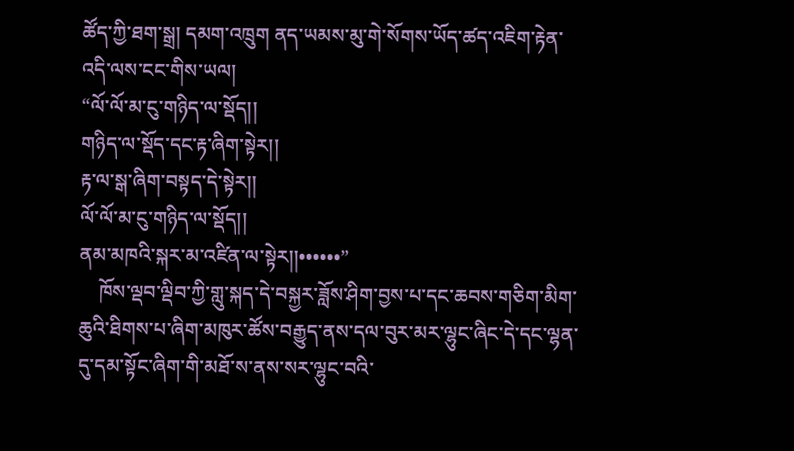ཚོད་ཀྱི་ཐག་སྒྲ། དམག་འཁྲུག ནད་ཡམས་མུ་གེ་སོགས་ཡོད་ཚད་འཇིག་རྟེན་འདི་ལས་ངང་གིས་ཡལ།
“ལོ་ལོ་མ་ངུ་གཉིད་ལ་སྡོད།།
གཉིད་ལ་སྡོད་དང་རྟ་ཞིག་སྟེར།།
རྟ་ལ་སྒ་ཞིག་བསྟད་དེ་སྟེར།།
ལོ་ལོ་མ་ངུ་གཉིད་ལ་སྡོད།།
ནམ་མཁའི་སྐར་མ་འཛིན་ལ་སྟེར།།••••••”
    ཁོས་ལྡབ་ལྡིབ་ཀྱི་གླུ་སྐད་དེ་བསྐྱར་ཟློས་ཤིག་བྱས་པ་དང་ཆབས་གཅིག་མིག་ཆུའི་ཐིགས་པ་ཞིག་མཁུར་ཚོས་བརྒྱུད་ནས་དལ་བུར་མར་ལྷུང་ཞིང་དེ་དང་ལྷན་དུ་དམ་སྟོང་ཞིག་གི་མཐོ་ས་ནས་སར་ལྷུང་བའི་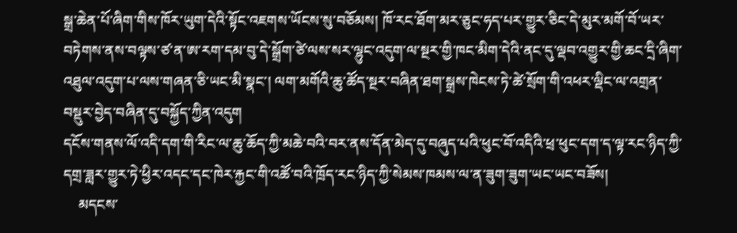སྒྲ་ཆེན་པོ་ཞིག་གིས་ཁོར་ཡུག་དེའི་སྟོང་འཇགས་ཡོངས་སུ་བཅོམས། ཁོ་རང་ཐོག་མར་ཅུང་ཧད་པར་གྱུར་ཅིང་དེ་མུར་མགོ་བོ་ཡར་བཏེགས་ནས་བལྟས་ཙ་ན་ཨ་རག་དམ་བུ་དེ་སྒྲོག་ཙེ་ལས་སར་ལྷུང་འདུག་ལ་སྔར་གྱི་ཁང་མིག་དེའི་ནང་དུ་ལྡབ་འགྱུར་གྱི་ཆང་དྲི་ཞིག་འཐུལ་འདུག་པ་ལས་གཞན་ཅི་ཡང་མི་སྣང་། ལག་མགོའི་ཆུ་ཚོད་སྔར་བཞིན་ཐག་སྒྲས་ཁེངས་ཏེ་ཚེ་སྲོག་གི་འཕར་ལྡིང་ལ་འགྲན་བསྡུར་བྱེད་བཞིན་དུ་བསྐྱོད་ཀྱིན་འདུག
དངོས་གནས་ལོ་འདི་དག་གི་རིང་ལ་ཆུ་ཆོད་ཀྱི་མཆེ་བའི་བར་ནས་དོན་མེད་དུ་བཞུད་པའི་ཕུང་བོ་འདིའི་ཕྲ་ཕུང་དག་ད་ལྟ་རང་ཉིད་ཀྱི་དགྲ་ཟླར་གྱུར་ཏེ་ཕྱིར་འདང་དང་ཁེར་རྐྱང་གི་འཚོ་བའི་ཁྲོད་རང་ཉིད་ཀྱི་སེམས་ཁམས་ལ་ན་ཟུག་ཟུག་ཡང་ཡང་བཟོས།
    མདངས་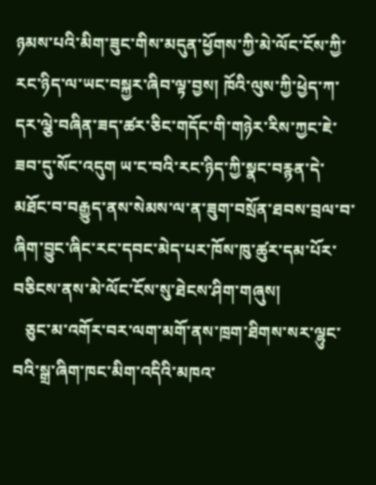ཉམས་པའི་མིག་ཟུང་གིས་མདུན་ཕྱོགས་ཀྱི་མེ་ལོང་ངོས་ཀྱི་རང་ཉིད་ལ་ཡང་བསྐྱར་ཞིབ་ལྟ་བྱས། ཁོའི་ལུས་ཀྱི་ཕྱེད་ཀ་དར་ལྕེ་བཞིན་ཟད་ཚར་ཅིང་གདོང་གི་གཉེར་རིས་ཀྱང་ཇེ་ཟབ་དུ་སོང་འདུག ཡ་ང་བའི་རང་ཉིད་ཀྱི་སྣང་བརྙན་དེ་མཐོང་བ་བརྒྱུད་ནས་སེམས་ལ་ན་ཟུག་བསྲོན་ཐབས་བྲལ་བ་ཞིག་བྱུང་ཞིང་རང་དབང་མེད་པར་ཁོས་ཁུ་ཚུར་དམ་པོར་བཅིངས་ནས་མེ་ལོང་ངོས་སུ་ཐེངས་ཤིག་གཞུས།
   ཅུང་མ་འགོར་བར་ལག་མགོ་ནས་ཁྲག་ཐིགས་སར་ལྷུང་བའི་སྒྲ་ཞིག་ཁང་མིག་འདིའི་མཁའ་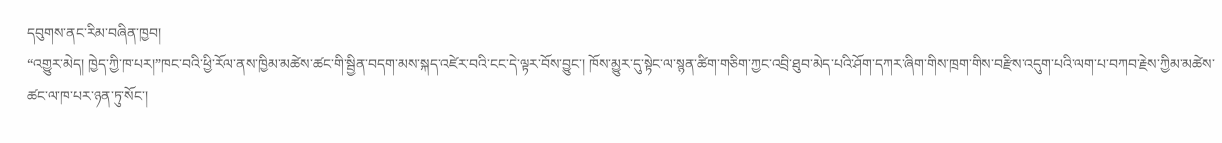དབུགས་ནང་རིམ་བཞིན་ཁྱབ།
“འགྱུར་མེད། ཁྱེད་ཀྱི་ཁ་པར།”ཁང་བའི་ཕྱི་རོལ་ནས་ཁྱིམ་མཚེས་ཚང་གི་སྦྱིན་བདག་མས་སྐད་འཛེར་བའི་ངང་དེ་ལྟར་བོས་བྱུང་། ཁོས་མྱུར་དུ་སྟེང་ལ་སྙན་ཚིག་གཅིག་ཀྱང་འབྲི་ཐུབ་མེད་པའི་ཤོག་དཀར་ཞིག་གིས་ཁྲག་གིས་བརྫིས་འདུག་པའི་ལག་པ་བཀབ་རྗེས་ཀྱིམ་མཚེས་ཚང་ལ་ཁ་པར་ཉན་ཏུ་སོང་།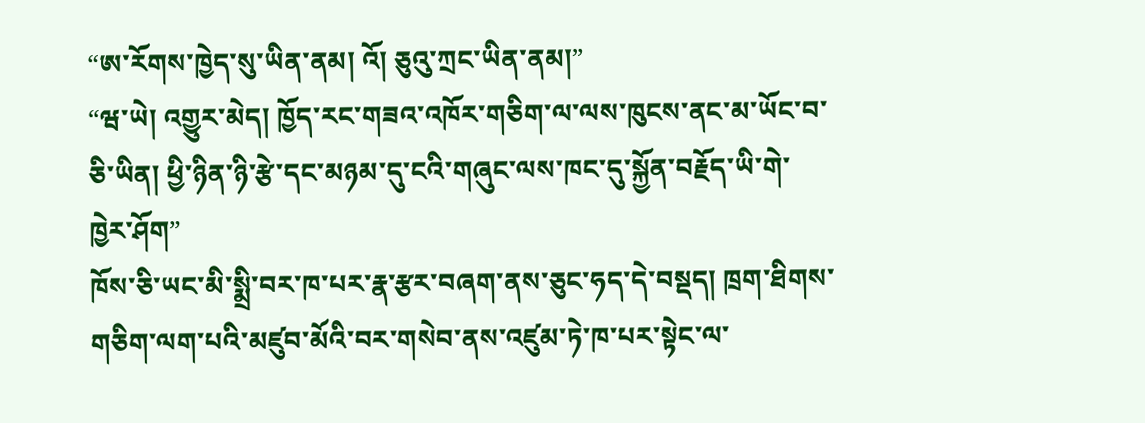“ཨ་རོགས་ཁྱེད་སུ་ཡིན་ནམ། འོ། ཅུའུ་ཀྲང་ཡིན་ནམ།”
“ཝ་ཡེ། འགྱུར་མེད། ཁྱོད་རང་གཟའ་འཁོར་གཅིག་ལ་ལས་ཁུངས་ནང་མ་ཡོང་བ་ཅི་ཡིན། ཕྱི་ཉིན་ཉི་རྩེ་དང་མཉམ་དུ་ངའི་གཞུང་ལས་ཁང་དུ་སྐྱོན་བརྗོད་ཡི་གེ་ཁྱེར་ཤོག”
ཁོས་ཅི་ཡང་མི་སྨྲི་བར་ཁ་པར་རྣ་རྩར་བཞག་ནས་ཅུང་ཧད་དེ་བསྡད། ཁྲག་ཐིགས་གཅིག་ལག་པའི་མཛུབ་མོའི་བར་གསེབ་ནས་འཛུམ་ཏེ་ཁ་པར་སྟེང་ལ་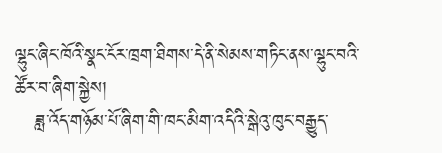ལྷུང་ཞིང་ཁོའི་སྣང་ངོར་ཁྲག་ཐིགས་དེ་ནི་སེམས་གཏིང་ནས་ལྷུང་བའི་ཚོར་བ་ཞིག་སྐྱེས།
   ཟླ་འོད་གཉོམ་པོ་ཞིག་གི་ཁང་མིག་འདིའི་སྒེའུ་ཁུང་བརྒྱུད་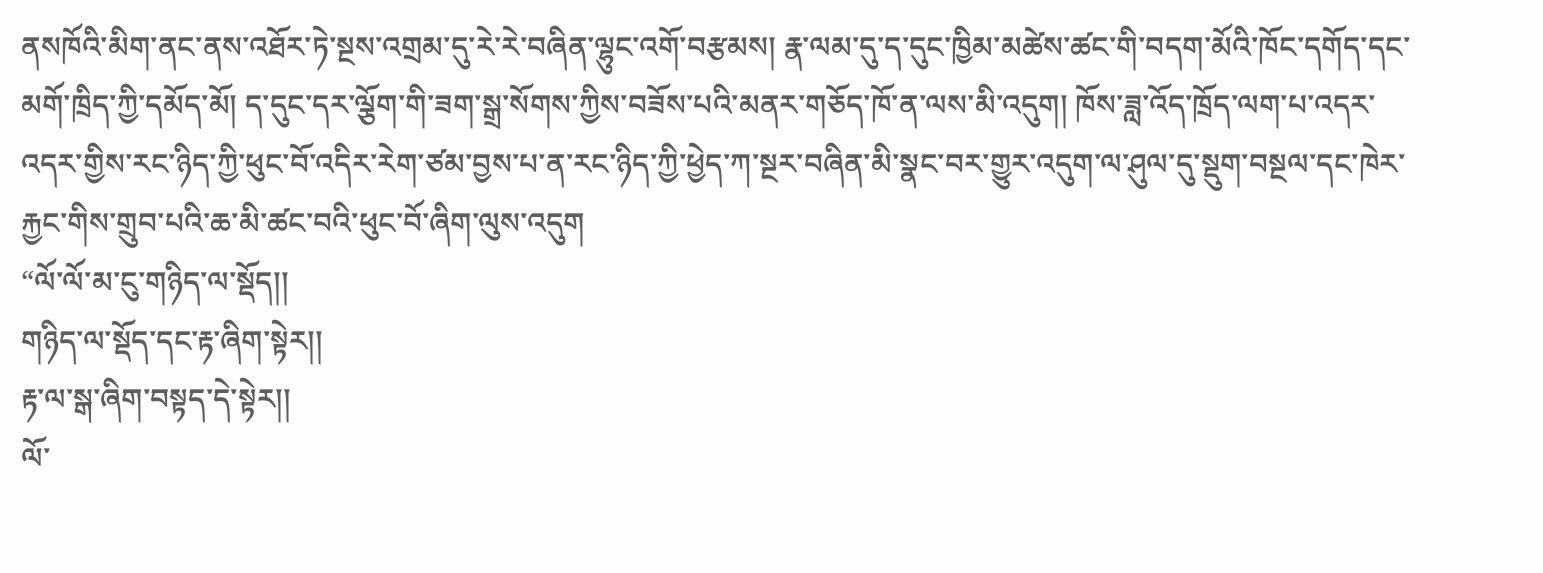ནསཁོའི་མིག་ནང་ནས་འཐོར་ཏེ་སྔས་འགྲམ་དུ་རེ་རེ་བཞིན་ལྷུང་འགོ་བརྩམས། རྣ་ལམ་དུ་ད་དུང་ཁྱིམ་མཚེས་ཚང་གི་བདག་མོའི་ཁོང་དགོད་དང་མགོ་ཁྲིད་ཀྱི་དམོད་མོ། ད་དུང་དར་ལྕོག་གི་ཟག་སྒྲ་སོགས་ཀྱིས་བཟོས་པའི་མནར་གཅོད་ཁོ་ན་ལས་མི་འདུག། ཁོས་ཟླ་འོད་ཁྲོད་ལག་པ་འདར་འདར་གྱིས་རང་ཉིད་ཀྱི་ཕུང་བོ་འདིར་རེག་ཙམ་བྱས་པ་ན་རང་ཉིད་ཀྱི་ཕྱེད་ཀ་སྔར་བཞིན་མི་སྣང་བར་གྱུར་འདུག་ལ་ཤུལ་དུ་སྡུག་བསྔལ་དང་ཁེར་རྐྱང་གིས་གྲུབ་པའི་ཆ་མི་ཚང་བའི་ཕུང་བོ་ཞིག་ལུས་འདུག
“ལོ་ལོ་མ་ངུ་གཉིད་ལ་སྡོད།།
གཉིད་ལ་སྡོད་དང་རྟ་ཞིག་སྟེར།།
རྟ་ལ་སྒ་ཞིག་བསྟད་དེ་སྟེར།།
ལོ་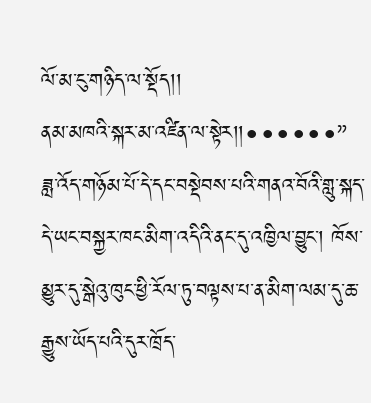ལོ་མ་ངུ་གཉིད་ལ་སྡོད།།
ནམ་མཁའི་སྐར་མ་འཛིན་ལ་སྟེར།།••••••”
ཟླ་འོད་གཉོམ་པོ་དེ་དང་བསྡེབས་པའི་གནའ་བོའི་གླུ་སྐད་དེ་ཡང་བསྐྱར་ཁང་མིག་འདིའི་ནང་དུ་འཁྱིལ་བྱུང་། ཁོས་མྱུར་དུ་སྒེའུ་ཁུང་ཕྱི་རོལ་ཏུ་བལྟས་པ་ན་མིག་ལམ་དུ་ཆ་རྒྱུས་ཡོད་པའི་དུར་ཁྲོད་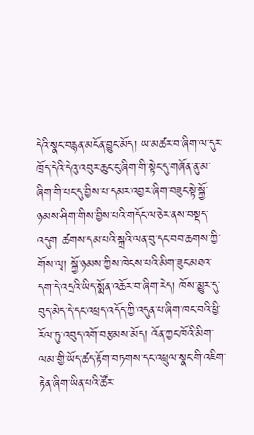དེའི་སྣང་བརྙན་མངོན་བྱུང་མོད། ཡ་མཚར་བ་ཞིག་ལ་དུར་ཁྲོད་དེའི་དེའུ་འབུར་ཆུང་ངུ་ཞིག་གི་སྟེང་དུ་གཞོན་ནུ་མ་ཞིག་གི་པང་དུ་བྱིས་པ་དམར་འབྱར་ཞིག་བཟུང་སྟེ་སྐྱོ་ཉམས་ཤིག་གིས་བྱིས་པའི་གདོང་ལ་ཅེར་ནས་བསྡད་འདུག ཚགས་དམ་པའི་སྐྲའི་ལན་བུ་དང་བབ་ཆགས་ཀྱི་གོས་ལྭ། སྐྱོ་ཉམས་ཀྱིས་ཁེངས་པའི་མིག་ཟུང་མཐའ་དག་དེ་འདྲའི་ཡིད་སྨོན་འཆོར་བ་ཞིག་རེད། ཁོས་མྱུར་དུ་བུད་མེད་དེ་དང་འཕྲད་འདོད་ཀྱི་འདུན་པ་ཞིག་ཁང་བའི་ཕྱི་རོལ་ཏུ་འབུད་འགོ་བརྩམས་མོད། འོན་ཀྱང་ཁོའི་མིག་ལམ་གྱི་ཡོད་ཚད་རྟོག་བཏགས་དང་འཕྲུལ་སྣང་གི་འཇིག་རྟེན་ཞིག་ཡིན་པའི་ཚོར་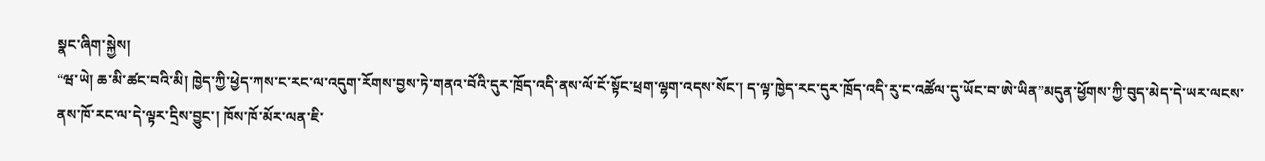སྣང་ཞིག་སྐྱེས།
“ཝ་ཡེ། ཆ་མི་ཚང་བའི་མི། ཁྱེད་ཀྱི་ཕྱེད་ཀས་ང་རང་ལ་འདུག་རོགས་བྱས་ཏེ་གནའ་བོའི་དུར་ཁྲོད་འདི་ནས་ལོ་ངོ་སྟོང་ཕྲག་ལྷག་འདས་སོང་། ད་ལྟ་ཁྱེད་རང་དུར་ཁྲོད་འདི་རུ་ང་འཚོལ་དུ་ཡོང་བ་ཨེ་ཡིན”མདུན་ཕྱོགས་ཀྱི་བུད་མེད་དེ་ཡར་ལངས་ནས་ཁོ་རང་ལ་དེ་ལྟར་དྲིས་བྱུང་། ཁོས་ཁོ་མོར་ལན་ཇི་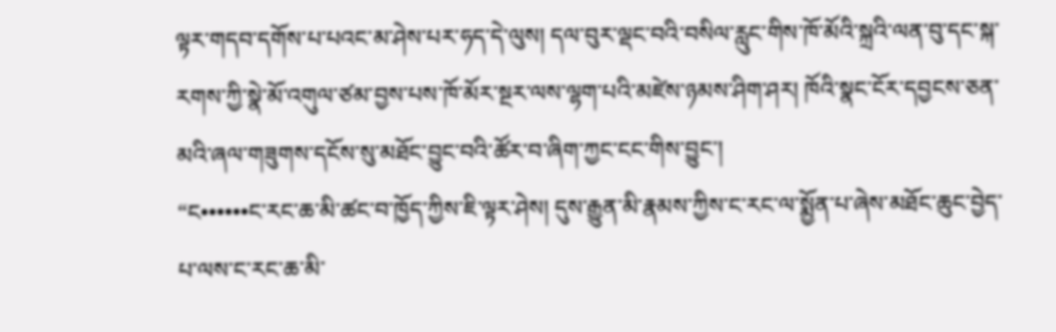ལྟར་གདབ་དགོས་པ་པའང་མ་ཤེས་པར་ཧད་དེ་ལུས། དལ་བུར་ལྡང་བའི་བསིལ་རླུང་གིས་ཁོ་མོའི་སྐྲའི་ལན་བུ་དང་སྐ་རགས་ཀྱི་སྣེ་མོ་འགུལ་ཙམ་བྱས་པས་ཁོ་མོར་སྔར་ལས་ལྷག་པའི་མཛེས་ཉམས་ཤིག་ཤར། ཁོའི་སྣང་ངོར་དབྱངས་ཅན་མའི་ཞལ་གཟུགས་དངོས་སུ་མཐོང་བྱུང་བའི་ཚོར་བ་ཞིག་ཀྱང་ངང་གིས་བྱུང་།
“ང••••••ང་རང་ཆ་མི་ཚང་བ་ཁྱོད་ཀྱིས་ཇི་ལྟར་ཤེས། དུས་རྒྱུན་མི་རྣམས་ཀྱིས་ང་རང་ལ་སྨྱོན་པ་ཞེས་མཐོང་ཆུང་བྱེད་པ་ལས་ང་རང་ཆ་མི་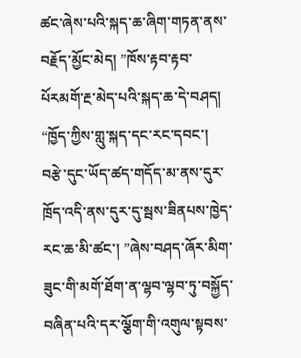ཚང་ཞེས་པའི་སྐད་ཆ་ཞིག་གཏན་ནས་བརྗོད་མྱོང་མེད། ”ཁོས་རྟབ་རྟབ་པོརམགོ་རྔ་མེད་པའི་སྐད་ཆ་དེ་བཤད།
“ཁྱོད་ཀྱིས་གླུ་སྐད་དང་རང་དབང་། བརྩེ་དུང་ཡོད་ཚད་གདོད་མ་ནས་དུར་ཁྲོད་འདི་ནས་དུར་དུ་སྦས་ཟིནཔས་ཁྱེད་རང་ཆ་མི་ཚང་། ”ཞེས་བཤད་ཞོར་མིག་ཟུང་གི་མགོ་ཐོག་ན་ལྷབ་ལྷབ་ཏུ་བསྐྱོད་བཞིན་པའི་དར་ལྕོག་གི་འགུལ་སྟབས་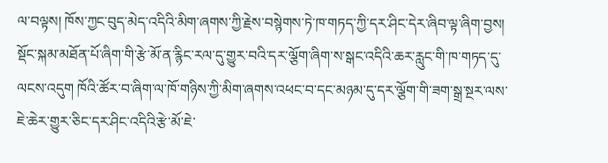ལ་བལྟས། ཁོས་ཀྱང་བུད་མེད་འདིའི་མིག་ཞགས་ཀྱི་རྗེས་བསྙེགས་ཏེ་ཁ་གཏད་ཀྱི་དར་ཤིང་དེར་ཞིབ་ལྟ་ཞིག་བྱས། སྡོང་སྐམ་མཐོན་པོ་ཞིག་གི་རྩེ་མོ་ན་རྙིང་རལ་དུ་གྱུར་བའི་དར་ལྕོག་ཞིག་ས་སྒང་འདིའི་ཆར་རླུང་གི་ཁ་གཏད་དུ་ལངས་འདུག ཁོའི་ཚོར་བ་ཞིག་ལ་ཁོ་གཉིས་ཀྱི་མིག་ཞགས་འཕང་བ་དང་མཉམ་དུ་དར་ལྕོག་གི་ཟག་སྒྲ་སྔར་ལས་ཇེ་ཆེར་གྱུར་ཅིང་དར་ཤིང་འདིའི་རྩེ་མོ་ཇེ་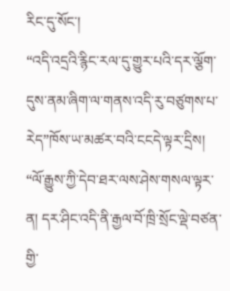རིང་དུ་སོང་།
“འདི་འདྲའི་རྙིང་རལ་དུ་གྱུར་པའི་དར་ལྕོག་དུས་ནམ་ཞིག་ལ་གནས་འདི་རུ་བཙུགས་པ་རེད”ཁོས་ཡ་མཚར་བའི་ངངདེ་ལྟར་དྲིས།
“ལོ་རྒྱུས་ཀྱི་དེབ་ཐར་ལས་ཤེས་གསལ་ལྟར་ན། དར་ཤིང་འདི་ནི་རྒྱལ་བོ་ཁྲི་སྲོང་ལྡེ་བཙན་གྱི་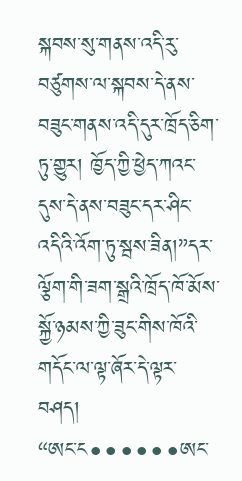སྐབས་སུ་གནས་འདི་རུ་བཙུགས་ལ་སྐབས་དེ་ནས་བཟུང་གནས་འདི་དུར་ཁྲོད་ཅིག་ཏུ་གྱུར། ཁྱོད་ཀྱི་ཕྱེད་ཀའང་དུས་དེ་ནས་བཟུང་དར་ཤིང་འདིའི་འོག་ཏུ་སྦས་ཟིན།”དར་ལྕོག་གི་ཟག་སྒྲའི་ཁྲོད་ཁོ་མོས་སྐྱོ་ཉམས་ཀྱི་ཟུང་གིས་ཁོའི་གདོང་ལ་ལྟ་ཞོར་དེ་ལྟར་ བཤད།
“ཨང་ང••••••ཨང་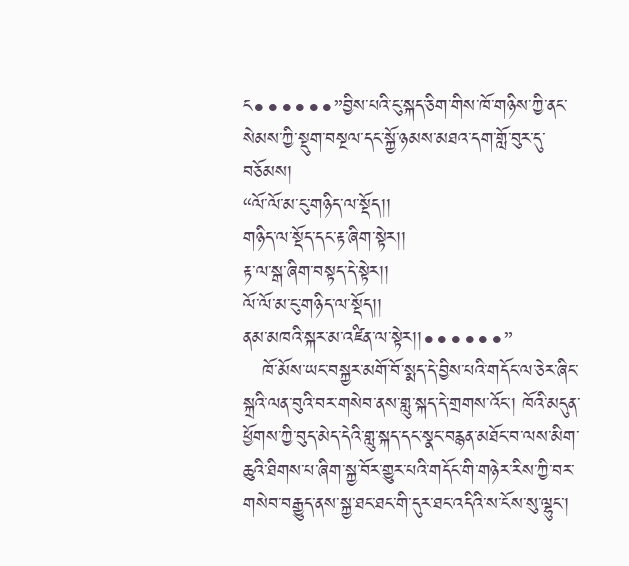ང••••••”བྱིས་པའི་ངུ་སྐད་ཅིག་གིས་ཁོ་གཉིས་ཀྱི་ནང་སེམས་ཀྱི་སྡུག་བསྔལ་དང་སྐྱོ་ཉམས་མཐའ་དག་གློ་བུར་དུ་བཅོམས།
“ལོ་ལོ་མ་ངུ་གཉིད་ལ་སྡོད།།
གཉིད་ལ་སྡོད་དང་རྟ་ཞིག་སྟེར།།
རྟ་ལ་སྒ་ཞིག་བསྟད་དེ་སྟེར།།
ལོ་ལོ་མ་ངུ་གཉིད་ལ་སྡོད།།
ནམ་མཁའི་སྐར་མ་འཛིན་ལ་སྟེར།།••••••”
   ཁོ་མོས་ཡང་བསྐྱར་མགོ་བོ་སྨད་དེ་བྱིས་པའི་གདོང་ལ་ཅེར་ཞིང་སྐྲའི་ལན་བུའི་བར་གསེབ་ནས་གླུ་སྐད་དེ་གྲགས་འོང་། ཁོའི་མདུན་ཕྱོགས་ཀྱི་བུད་མེད་དེའི་གླུ་སྐད་དང་སྣང་བརྙན་མཐོང་བ་ལས་མིག་ཆུའི་ཐིགས་པ་ཞིག་སྐྱ་བོར་གྱུར་པའི་གདོང་གི་གཉེར་རིས་ཀྱི་བར་གསེབ་བརྒྱུད་ནས་སྐྱ་ཐང་ཐང་གི་དུར་ཐང་འདིའི་ས་ངོས་སུ་ལྷུང་།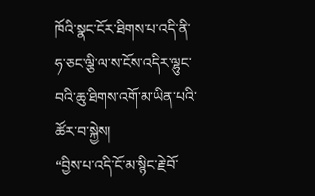ཁོའི་སྣང་ངོར་ཐིགས་པ་འདི་ནི་ཧ་ཅང་ལྕི་ལ་ས་ངོས་འདིར་ལྷུང་བའི་ཆུ་ཐིགས་འགོ་མ་ཡིན་པའི་ཚོར་བ་སྐྱེས།
“བྱིས་པ་འདི་ངོ་མ་སྙིང་རྗེ་བོ་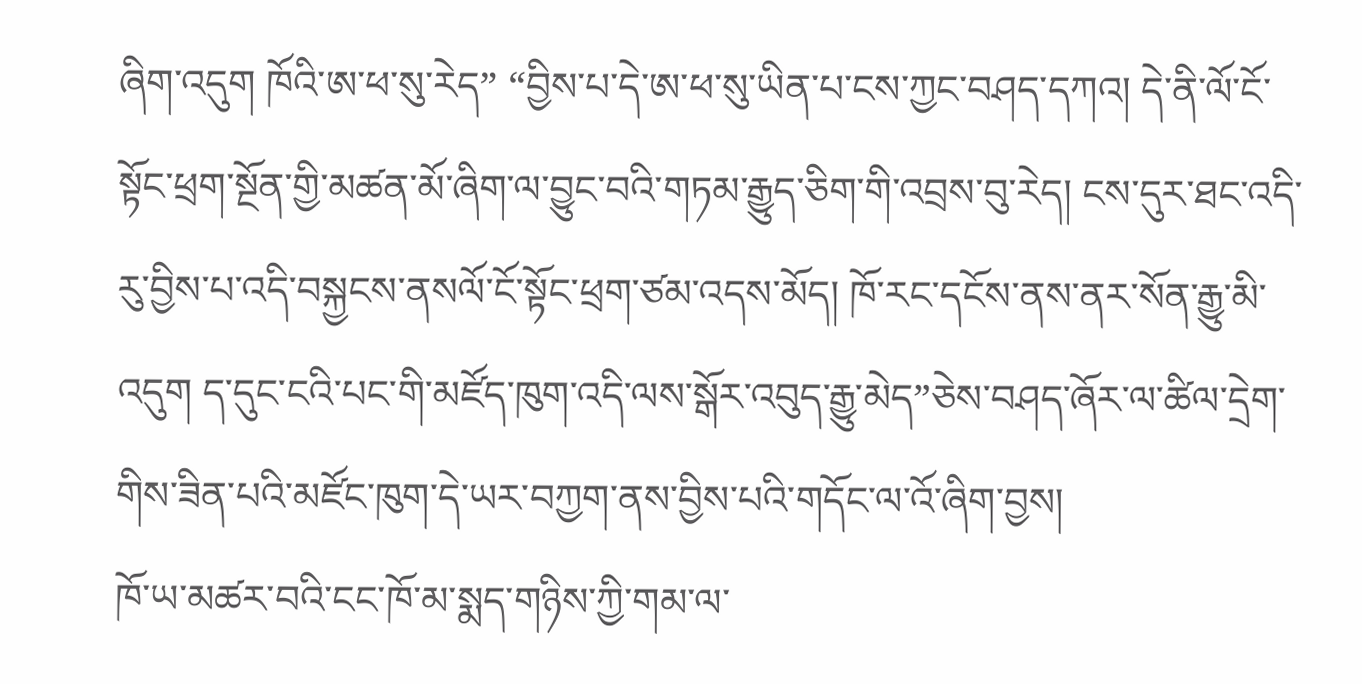ཞིག་འདུག ཁོའི་ཨ་ཕ་སུ་རེད” “བྱིས་པ་དེ་ཨ་ཕ་སུ་ཡིན་པ་ངས་ཀྱང་བཤད་དཀའ། དེ་ནི་ལོ་ངོ་སྟོང་ཕྲག་སྔོན་གྱི་མཚན་མོ་ཞིག་ལ་བྱུང་བའི་གཏམ་རྒྱུད་ཅིག་གི་འབྲས་བུ་རེད། ངས་དུར་ཐང་འདི་རུ་བྱིས་པ་འདི་བསྐྱངས་ནསལོ་ངོ་སྟོང་ཕྲག་ཙམ་འདས་མོད། ཁོ་རང་དངོས་ནས་ནར་སོན་རྒྱུ་མི་འདུག ད་དུང་ངའི་པང་གི་མཛོད་ཁུག་འདི་ལས་སྒོར་འབུད་རྒྱུ་མེད”ཅེས་བཤད་ཞོར་ལ་ཚིལ་དྲེག་གིས་ཟིན་པའི་མཛོང་ཁུག་དེ་ཡར་བཀྱག་ནས་བྱིས་པའི་གདོང་ལ་འོ་ཞིག་བྱས།
ཁོ་ཡ་མཚར་བའི་ངང་ཁོ་མ་སྨད་གཉིས་ཀྱི་གམ་ལ་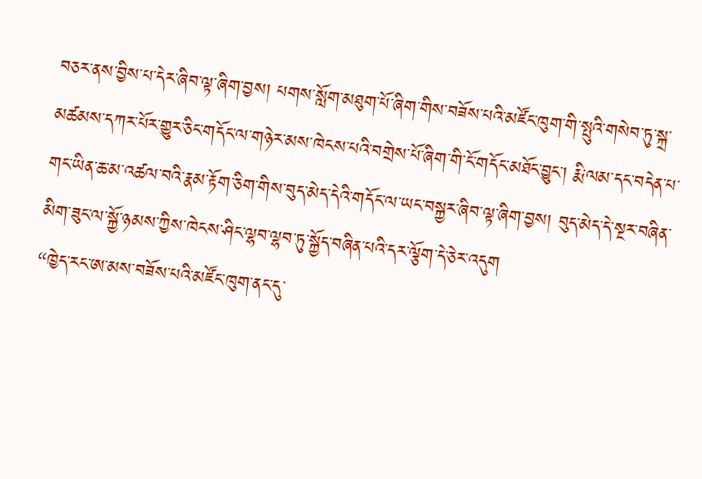བཅར་ནས་བྱིས་པ་དེར་ཞིབ་ལྟ་ཞིག་བྱས། པགས་སློག་མཐུག་པོ་ཞིག་གིས་བཟོས་པའི་མཛོང་ཁུག་གི་སྤུའི་གསེབ་ཏུ་སྐྲ་མཚམས་དཀར་པོར་གྱུར་ཅིང་གདོང་ལ་གཉེར་མས་ཁེངས་པའི་བགྲེས་པོ་ཞིག་གི་ངོ་གདོང་མཐོང་བྱུང་། རྨི་ལམ་དང་བདེན་པ་གང་ཡིན་ཆ་མ་འཚལ་བའི་རྣམ་རྟོག་ཅིག་གིས་བུད་མེད་དེའི་གདོང་ལ་ཡང་བསྐྱར་ཞིབ་ལྟ་ཞིག་བྱས། བུད་མེད་དེ་སྔར་བཞིན་མིག་ཟུང་ལ་སྐྱོ་ཉམས་ཀྱིས་ཁེངས་ཤིང་ལྷབ་ལྷབ་ཏུ་སྐྱོད་བཞིན་པའི་དར་ལྕོག་དེ་ཅེར་འདུག
“ཁྱེད་རང་ཨ་མས་བཟོས་པའི་མཛོང་ཁུག་ནང་དུ་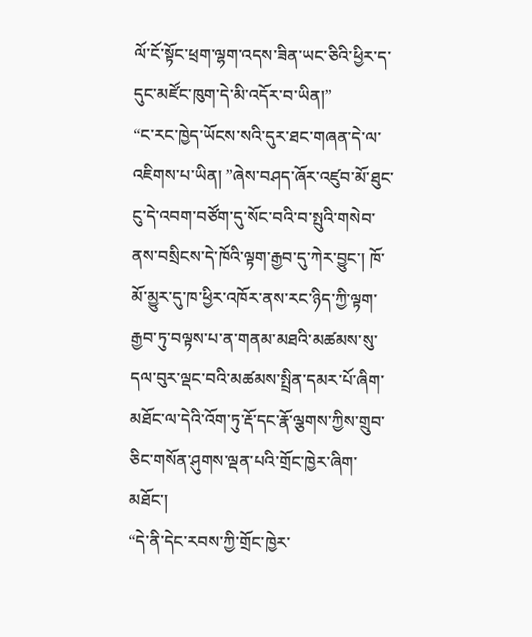ལོ་ངོ་སྟོང་ཕྲག་ལྷག་འདས་ཟིན་ཡང་ཅིའི་ཕྱིར་ད་དུང་མཛོང་ཁུག་དེ་མི་འདོར་བ་ཡིན།”
“ང་རང་ཁྱེད་ཡོངས་སའི་དུར་ཐང་གཞན་དེ་ལ་འཇིགས་པ་ཡིན། ”ཞེས་བཤད་ཞོར་འཛུབ་མོ་ཐུང་ངུ་དེ་འབག་བཙོག་དུ་སོང་བའི་བ་སྤུའི་གསེབ་ནས་བསྲིངས་དེ་ཁོའི་ལྟག་རྒྱབ་དུ་ཀེར་བྱུང་། ཁོ་མོ་མྱུར་དུ་ཁ་ཕྱིར་འཁོར་ནས་རང་ཉིད་ཀྱི་ལྟག་རྒྱབ་ཏུ་བལྟས་པ་ན་གནམ་མཐའི་མཚམས་སུ་དལ་བུར་ལྡང་བའི་མཚམས་སྤྲིན་དམར་པོ་ཞིག་མཐོང་ལ་དེའི་འོག་ཏུ་རྡོ་དང་རྣོ་ལྕགས་ཀྱིས་གྲུབ་ཅིང་གསོན་ཤུགས་ལྡན་པའི་གྲོང་ཁྱེར་ཞིག་མཐོང་།
“དེ་ནི་དེང་རབས་ཀྱི་གྲོང་ཁྱེར་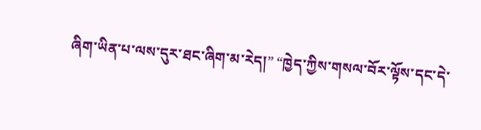ཞིག་ཡིན་པ་ལས་དུར་ཐང་ཞིག་མ་རེད།” “ཁྱེད་ཀྱིས་གསལ་བོར་ལྟོས་དང་དེ་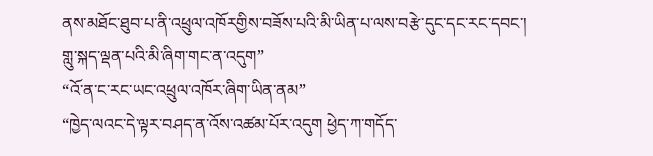ནས་མཐོང་ཐུབ་པ་ནི་འཕྲུལ་འཁོརགྱིས་བཟོས་པའི་མི་ཡིན་པ་ལས་བརྩེ་དུང་དང་རང་དབང་། གླུ་སྐད་ལྡན་པའི་མི་ཞིག་གང་ན་འདུག”
“འོ་ན་ང་རང་ཡང་འཕྲུལ་འཁོར་ཞིག་ཡིན་ནམ”
“ཁྱེད་ལའང་དེ་ལྟར་བཤད་ན་འོས་འཚམ་པོར་འདུག ཕྱེད་ཀ་གདོད་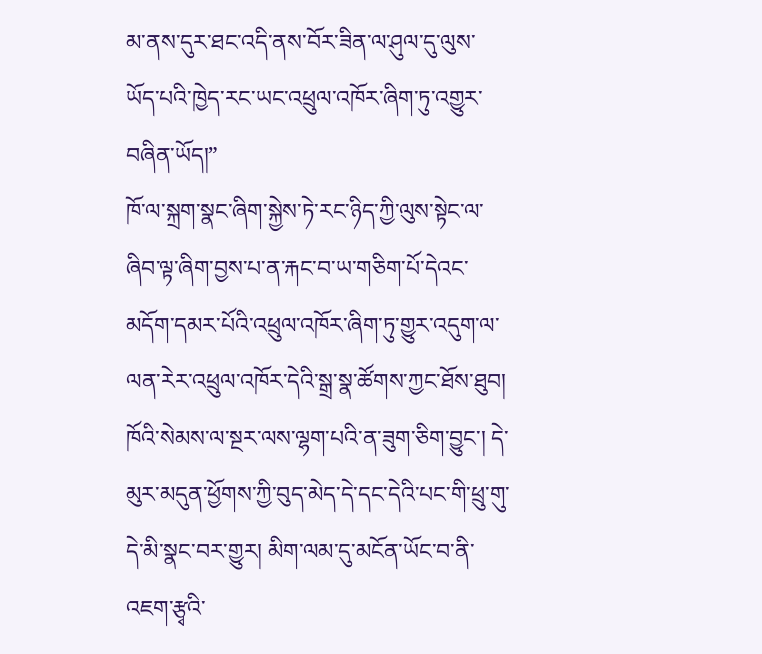མ་ནས་དུར་ཐང་འདི་ནས་བོར་ཟིན་ལ་ཤུལ་དུ་ལུས་ཡོད་པའི་ཁྱེད་རང་ཡང་འཕྲུལ་འཁོར་ཞིག་ཏུ་འགྱུར་བཞིན་ཡོད།”
ཁོ་ལ་སྐྲག་སྣང་ཞིག་སྐྱེས་ཏེ་རང་ཉིད་ཀྱི་ལུས་སྟེང་ལ་ཞིབ་ལྟ་ཞིག་བྱས་པ་ན་རྐང་བ་ཡ་གཅིག་པོ་དེའང་མདོག་དམར་པོའི་འཕྲུལ་འཁོར་ཞིག་ཏུ་གྱུར་འདུག་ལ་ལན་རེར་འཕྲུལ་འཁོར་དེའི་སྒྲ་སྣ་ཚོགས་ཀྱང་ཐོས་ཐུབ། ཁོའི་སེམས་ལ་སྔར་ལས་ལྷག་པའི་ན་ཟུག་ཅིག་བྱུང་། དེ་མུར་མདུན་ཕྱོགས་ཀྱི་བུད་མེད་དེ་དང་དེའི་པང་གི་ཕྲུ་གུ་དེ་མི་སྣང་བར་གྱུར། མིག་ལམ་དུ་མངོན་ཡོང་བ་ནི་འཇག་རྩྭའི་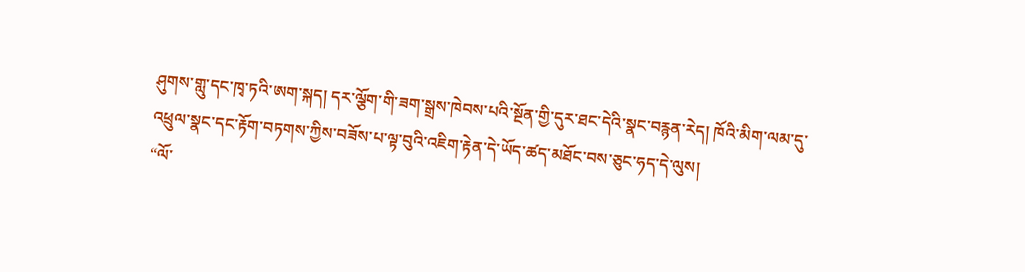ཤུགས་གླུ་དང་ཁྭ་ཏའི་ཨག་སྐད། དར་ལྕོག་གི་ཟག་སྒྲས་ཁེབས་པའི་སྔོན་གྱི་དུར་ཐང་དེའི་སྣང་བརྙན་རེད། ཁོའི་མིག་ལམ་དུ་འཕྲུལ་སྣང་དང་རྟོག་བཏགས་ཀྱིས་བཟོས་པ་ལྟ་བུའི་འཇིག་རྟེན་དེ་ཡོད་ཚད་མཐོང་བས་ཅུང་ཧད་དེ་ལུས།
“ལོ་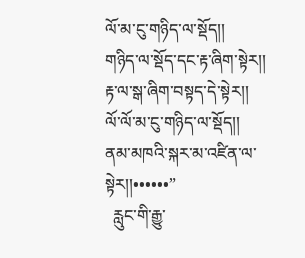ལོ་མ་ངུ་གཉིད་ལ་སྡོད།།
གཉིད་ལ་སྡོད་དང་རྟ་ཞིག་སྟེར།།
རྟ་ལ་སྒ་ཞིག་བསྟད་དེ་སྟེར།།
ལོ་ལོ་མ་ངུ་གཉིད་ལ་སྡོད།།
ནམ་མཁའི་སྐར་མ་འཛིན་ལ་སྟེར།།••••••”
  རླུང་གི་རྒྱུ་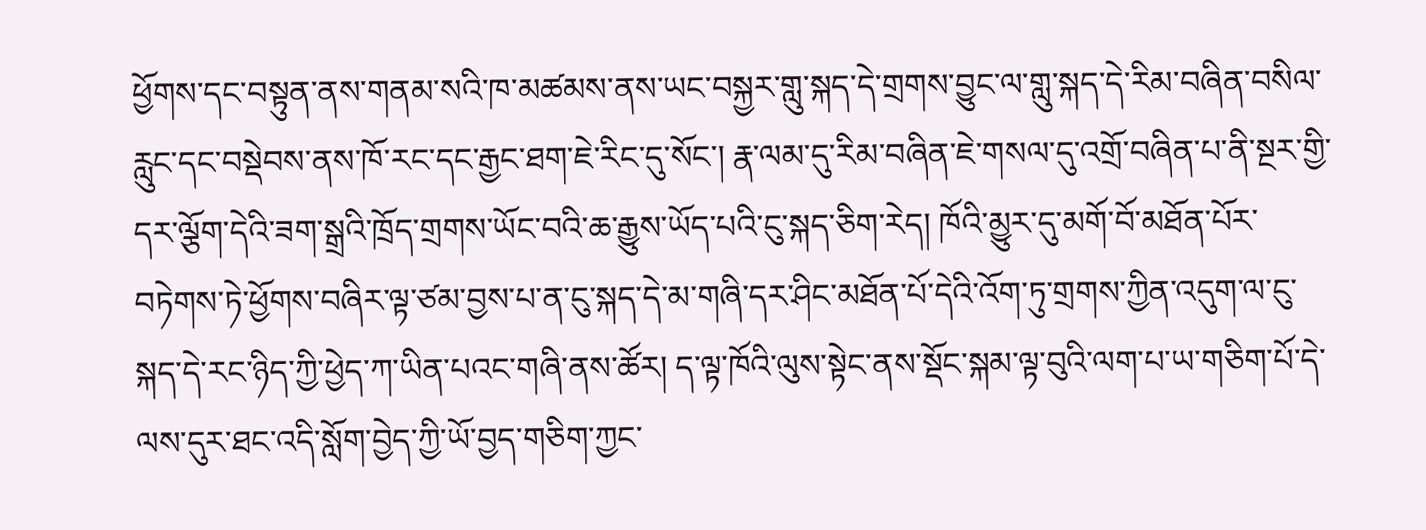ཕྱོགས་དང་བསྟུན་ནས་གནམ་སའི་ཁ་མཚམས་ནས་ཡང་བསྐྱར་གླུ་སྐད་དེ་གྲགས་བྱུང་ལ་གླུ་སྐད་དེ་རིམ་བཞིན་བསིལ་རླུང་དང་བསྡེབས་ནས་ཁོ་རང་དང་རྒྱང་ཐག་ཇེ་རིང་དུ་སོང་། རྣ་ལམ་དུ་རིམ་བཞིན་ཇེ་གསལ་དུ་འགྲོ་བཞིན་པ་ནི་སྔར་གྱི་དར་ལྕོག་དེའི་ཟག་སྒྲའི་ཁྲོད་གྲགས་ཡོང་བའི་ཆ་རྒྱུས་ཡོད་པའི་ངུ་སྐད་ཅིག་རེད། ཁོའི་མྱུར་དུ་མགོ་བོ་མཐོན་པོར་བཏེགས་ཏེ་ཕྱོགས་བཞིར་ལྟ་ཙམ་བྱས་པ་ན་ངུ་སྐད་དེ་མ་གཞི་དར་ཤིང་མཐོན་པོ་དེའི་འོག་ཏུ་གྲགས་ཀྱིན་འདུག་ལ་ངུ་སྐད་དེ་རང་ཉིད་ཀྱི་ཕྱེད་ཀ་ཡིན་པའང་གཞི་ནས་ཚོར། ད་ལྟ་ཁོའི་ལུས་སྟེང་ནས་སྡོང་སྐམ་ལྟ་བུའི་ལག་པ་ཡ་གཅིག་པོ་དེ་ལས་དུར་ཐང་འདི་སློག་བྱེད་ཀྱི་ཡོ་བྱད་གཅིག་ཀྱང་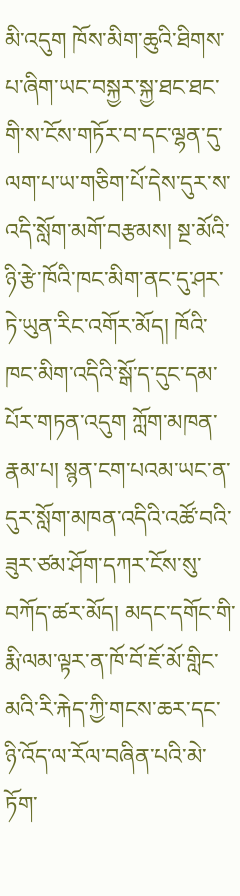མི་འདུག ཁོས་མིག་ཆུའི་ཐིགས་པ་ཞིག་ཡང་བསྐྱར་སྐྱ་ཐང་ཐང་གི་ས་ངོས་གཏོར་བ་དང་ལྷན་དུ་ལག་པ་ཡ་གཅིག་པོ་དེས་དུར་ས་འདི་སློག་མགོ་བརྩམས། སྔ་མོའི་ཉི་རྩེ་ཁོའི་ཁང་མིག་ནང་དུ་ཤར་ཏེ་ཡུན་རིང་འགོར་མོད། ཁོའི་ཁང་མིག་འདིའི་སྒོ་ད་དུང་དམ་པོར་གཏན་འདུག ཀློག་མཁན་རྣམ་པ། སྙན་ངག་པའམ་ཡང་ན་དུར་སློག་མཁན་འདིའི་འཚོ་བའི་ཟུར་ཙམ་ཤོག་དཀར་ངོས་སུ་བཀོད་ཚར་མོད། མདང་དགོང་གི་རྨི་ལམ་ལྟར་ན་ཁོ་བོ་ཇོ་མོ་གླིང་མའི་རི་རྐེད་ཀྱི་གངས་ཆར་དང་ཉི་འོད་ལ་རོལ་བཞིན་པའི་མེ་ཏོག་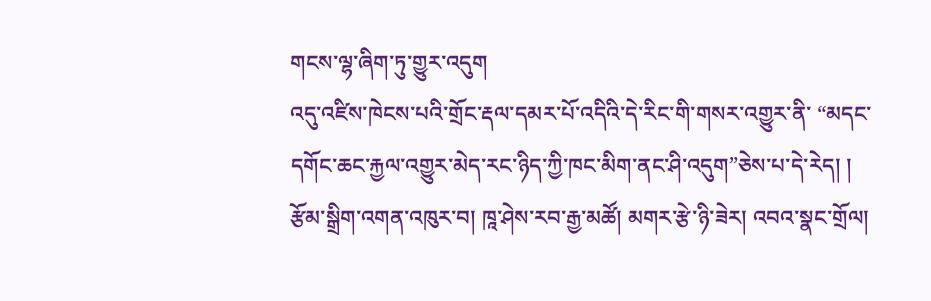གངས་ལྷ་ཞིག་ཏུ་གྱུར་འདུག
འདུ་འཛིས་ཁེངས་པའི་གྲོང་རྡལ་དམར་པོ་འདིའི་དེ་རིང་གི་གསར་འགྱུར་ནི་ “མདང་དགོང་ཆང་རྐྱལ་འགྱུར་མེད་རང་ཉིད་ཀྱི་ཁང་མིག་ནང་ཤི་འདུག”ཅེས་པ་དེ་རེད། །
རྩོམ་སྒྲིག་འགན་འཁུར་བ། ཁཱ་ཤེས་རབ་རྒྱ་མཚོ། མགར་རྩེ་ཉི་ཟེར། འབའ་སྣང་གྲོལ།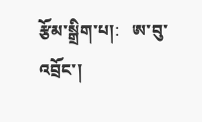རྩོམ་སྒྲིག་པ།:   ཨ་བུ་འབྲོང་།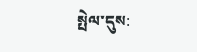སྤེལ་དུས: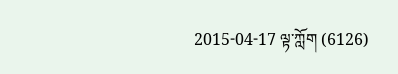2015-04-17 ལྟ་ཀློག (6126)